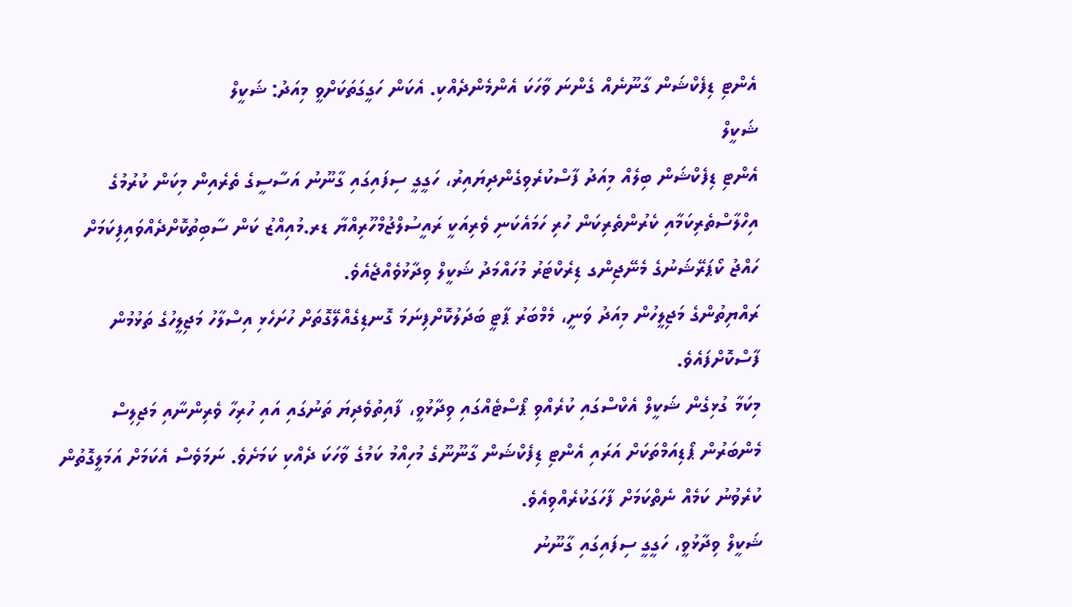އެންޓި ޑިފެކްޝަން ގާނޫނެއް ގެންނަ ވާހަކަ އެންމެންދެއްކި. އެކަން ހަގީގަތަކަށްވީ މިއަދު: ޝަކީލް
ޝަކީލް
އެންޓި ޑިފެކްޝަން ބިލެއް މިއަދު ފާސްކުރެވިގެންދިޔައިރު، ހަގީގީ ސިފައިގައި ގާނޫނު އަސާސީގެ ތެރެއިން މިކަން ކުރުމުގެ އިހްލާސްތެރިކަމާއި ކެރުންތެރިކަން ހުރި ހަމައެކަނި ވެރިއަކީ ރައީސުލްޖުމްހޫރިއްޔާ ޑރ.މުއިއްޒު ކަން ސާބިތުކޮށްދެއްވައިފިކަމަށް ހައްޖު ކޯޕަރޭޝަނުގެ މެނޭޖިންގ ޑިރެކްޓަރު މުހައްމަދު ޝަކީލް ވިދާޅުވެއްޖެއެވެ.
ރައްޔިތުންގެ މަޖިލީހުން މިއަދު ވަނީ، މެމްބަރު ޕާޓީ ބަދަލުކޮށްފިނަމަ ގޮނޑިގެއްލޭގޮތަށް ހުށަހެޅި އިސްލާހު މަޖިލީހުގެ ތަޅުމުން ފާސްކޮށްފައެވެ.
މިކަމާ ގުޅިގެން ޝަކީލް އެކްސްގައި ކުރެއްވި ޕޯސްޓެއްގައި ވިދާޅުވީ، ފާއިތުވެދިޔަ ތަނުގައި އައި ހުރިހާ ވެރިންނާއި މަޖިލިސް
މެންބަރުން ޕޯޑިއަމްތަކަށް އަރައި އެންޓި ޑިފެކްޝަން ގާނޫނޫގެ މުހިއްމު ކަމުގެ ވާހަކަ ދެއްކި ކަމަށެވެ. ނަމަވެސް އެކަމަށް އަމަލީގޮތުން ކުރެވުނު ކަމެއް ނެތްކަމަށް ފާހަގަކުރެއްވިއެވެ.
ޝަކީލް ވިދާޅުވީ، ހަގީގީ ސިފައިގައި ގާނޫނު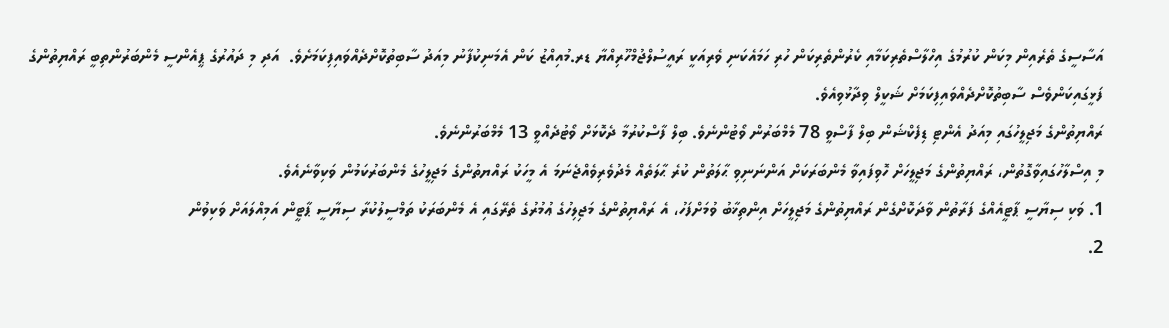އަސާސީގެ ތެރެއިން މިކަން ކުރުމުގެ އިހްލާސްތެރިކަމާއި ކެރުންތެރިކަން ހުރި ހަމައެކަނި ވެރިއަކީ ރައީސުލްޖުމްހޫރިއްޔާ ޑރ.މުއިއްޒު ކަން އެމަނިކުފާނު މިއަދު ސާބިތުކޮށްދެއްވައިފިކަމަށެވެ.  އަދި މި ދައުރުގެ ޕީއެންސީ މެންބަރުންތިބީ ރައްޔިތުންގެ ފަޅީގައިކަންވެސް ސާބިތުކޮށްދެއްވައިފިކަމަށް ޝަކީލް ވިދާޅުވިއެވެ.
ރައްޔިތުންގެ މަޖިލީހުގައި މިއަދު އެންޓި ޑިފެކްޝަން ބިލް ފާސްވީ 78 މެމްބަރުން ވޯޓުންނެވެ. ބިލް ފާސްކުރުމާ ދެކޮޅަށް ވޯޓުދެއްވީ 13 މެމްބަރުންނެވެ.
މި އިސްލާހުގައިވާގޮތުން، ރައްޔިތުންގެ މަޖިލީހަށް ހޮވިފައިވާ މެންބަރަކަށް އަންނަނިވި ޙާލަތުން ކުރެ ޙާލަތެއް މެދުވެރިވެއްޖެނަމަ އެ މީހަކު ރައްޔތުންގެ މަޖިލީހުގެ މެންބަރުކަމުން ވަކިވާނެއެވެ.
1. ވަކި ސިޔާސީ ޕާޓީއެއްގެ ފަރާތުން ވާދަކޮށްގެން ރައްޔިތުންގެ މަޖިލީހަށް އިންތިޚާބު ވުމަށްފަހު، އެ ރައްޔިތުންގެ މަޖިލިހުގެ ޢުމުރުގެ ތެރޭގައި އެ މެންބަރަކު ތަމްސީލުކުރާ ސިޔާސީ ޕާޓީން އަމިއްލައަށް ވަކިވުން
2.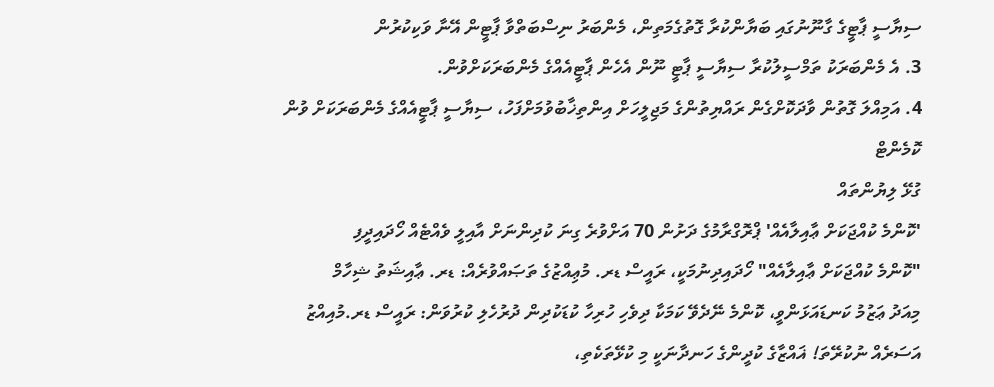ސިޔާސީ ޕާޓީގެ ގާނޫނުގައި ބަޔާންކުރާ ގޮތުގެމަތިން، މެންބަރު ނިސްބަތްވާ ޕާޓީން އޭނާ ވަކިކުރުން
3. އެ މެންބަރަކު ތަމްސީލުކުރާ ސިޔާސީ ޕާޓީ ނޫން އެހެން ޕާޓީއެއްގެ މެންބަރަކަށްވުން.
4. އަމިއްލަ ގޮތުން ވާދަކޮށްގެން ރައްޔިތުންގެ މަޖިލީހަށް އިންތިޚާބުވުމަށްފަހު، ސިޔާސީ ޕާޓީއެއްގެ މެންބަރަކަށް ވުން
ކޮމެންޓް
ގުޅޭ ލިޔުންތައް
'ކޮންމެ ކުއްޖަކަށް ޢާއިލާއެއް' ޕްރޮގްރާމުގެ ދަށުން 70 އަށްވުރެ ގިނަ ކުދިންނަށް އާއިލީ ވެއްޓެއް ހޯދައިދީފި
"ކޮންމެ ކުއްޖަކަށް ޢާއިލާއެއް" ހޯދައިދިނުމަކީ، ރައީސް ޑރ. މުޢިއްޒުގެ ތަޞައްވުރެއް: ޑރ. ޢާއިޝަތު ޝިހާމް
މިއަދު ޢަޒުމު ކަނޑައަޅަންވީ، ކޮންމެ ނޭދެވޭ ކަމަކާ ދިވެހި ހުރިހާ ކުޑަކުދިން ދުރުހެލި ކުރުވަން: ރައީސް ޑރ.މުއިއްޒު
އަސަރެއް ނުކުރޭތަ! ޣައްޒާގެ ކުދީންގެ ހަނދާނަކީ މި ކުޅޭތަކެތި،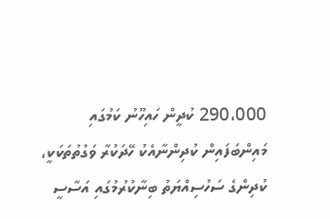290،000 ކުދީން ހައިހޫނު ކަމުގައި
މައިންބަފައިން ކުދިންނާއެކު ހޭދަކުރާ ވަގުތުތަކަކީ، ކުދިންގެ ސަހުސިއްޔަތު ބިނާކުރުމުގައި އަސާސީ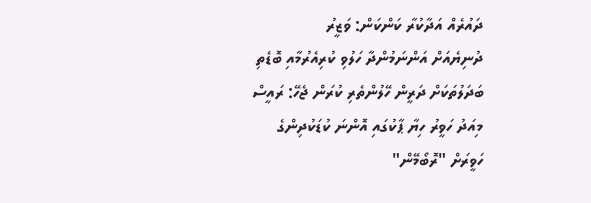ދައުރެއް އަދާކުރާ ކަންކަން: ވަޒީރު
ދުނިޔެއަށް އަންނަމުންދާ ހަލުވި ކުރިއެރުމާއި ބޮޑެތި ބަދަލުތަކަށް ދަރީން ހޭލުންތެރި ކުރަން ޖެހޭ: ރައީސް
މިއަދު ހަވީރު ހިޔާ ޕާކުގައި އޮންނަ ކުޑަކުދިންގެ ހަވީރަށް "ރޮބޯމޭން"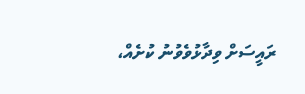ރައީސަށް ވިދާޅުވެވުނު ކުށެއް،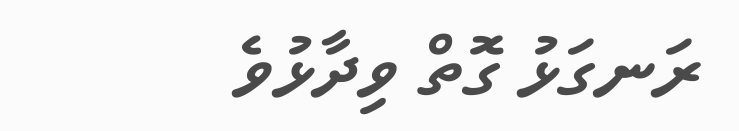ރަނގަޅު ގޮތް ވިދާޅުވެ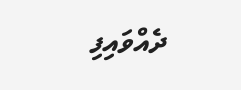ދެއްވައިފި